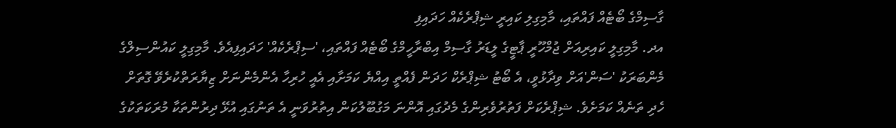ގާސިމްގެ ބޯޓެއް ފައްތައި، މާމިގިލި ކައިރީ ޝިޕްރެކެއް ހަދައިފި
އދ. މާމިގިލީ ކައިރިއަށް ޖުމްހޫރީ ޕާޓީގެ ލީޑަރު ގާސިމް އިބްރާހީމްގެ ބޯޓެއް ފައްތައި، 'ސިޕްރެކެއް' ހަދައިފިއެވެ. މާމިގިލީ ކައުންސިލްގެ މެންބަރަކު 'ސަން'އަށް ވިދާޅުވީ، އެ ބޯޓު ޝިޕްރެކް ހަދަން ފެއްތީ އިއްޔެ ކަމަށާއި އެއީ ހުރިހާ އެންމެންނަށް ޒިޔާރަތްކުރެވޭ ގޮތަށް ހެދި ތަނެއް ކަމަށެވެ. ޝިޕްރެކަށް ފަތުރުވެރިންގެ މެދުގައި އޮންނަ މަގުބޫލުކަން އިތުރުވަނީ އެ ތަނުގައި އުޅޭ ދިރުންތަކާ މުރަކަތަކުގެ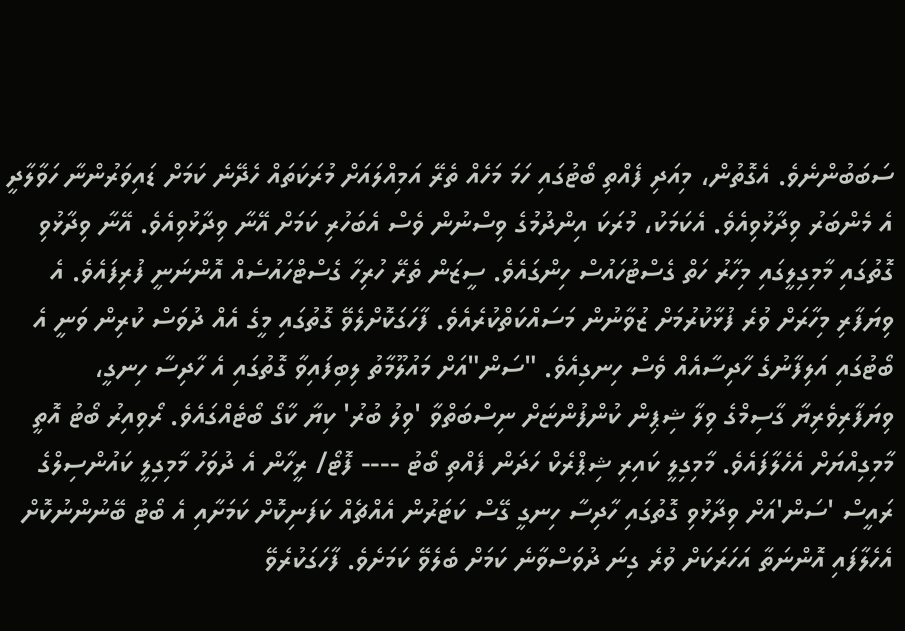ސަބަބުންނެވެ. އެގޮތުން، މިއަދި ފެއްތި ބޯޓުގައި ހަމަ މަހެއް ތެރޭ އަމިއްލައަށް މުރަކަތައް ހެދޭނެ ކަމަށް ޑައިވަރުންނާ ހަވާލާދީ އެ މެންބަރު ވިދާޅުވިއެވެ. އެކަމަކު، މުރަކަ އިންދުމުގެ ވިސްނުން ވެސް އެބަހުރި ކަމަށް އޭނާ ވިދާޅުވިއެވެ. އޭނާ ވިދާޅުވި ގޮތުގައި މާމިގިލީގައި މިހާރު ހަތް ގެސްޓުހައުސް ހިންގައެވެ. ސީޒަން ތެރޭ ހުރިހާ ގެސްޓްހައުސެއް އޮންނަނީ ފުރިފައެވެ. އެ ވިޔަފާރި މިހާރަށް ވުރެ ފުޅާކުރުމަށް ޒުވާނުން މަސައްކަތްކުރެއެވެ. ފާހަގަކޮށްލެވޭ ގޮތުގައި މީގެ އެއް ދުވަސް ކުރިން ވަނީ އެ ބޯޓުގައި އަލިފާނުގެ ހާދިސާއެއް ވެސް ހިނގިއެވެ. "ސަން"އަށް މައުލޫމާތު ލިބިފައިވާ ގޮތުގައި އެ ހާދިސާ ހިނގީ، ވިޔަފާރިވެރިޔާ ގާސިމްގެ ވިލާ ޝިޕިން ކުންފުންޏަށް ނިސްބަތްވާ 'ވިލު ބުރު' ކިޔާ ކާގޯ ބޯޓެއްގައެވެ. ރޯވިއިރު ބޯޓު އޮތީ މާމިގިއްޔަށް އެހެލާފައެވެ. މާމިގިލީ ކައިރި ޝިޕްރެކް ހަދަން ފެއްތި ބޯޓު ---- ފޮޓޯ/ ރީހާން އެ ދުވަހު މާމިގިލީ ކައުންސިލްގެ ރައީސް 'ސަން'އަށް ވިދާޅުވި ގޮތުގައި ހާދިސާ ހިނގީ ގޭސް ކަޓަރުން އެއްޗެއް ކަފަނިކޮށް ކަމަށާއި އެ ބޯޓު ބޭނުންނުކޮށް އެހެލާފައި އޮންނަތާ އަހަރަކަށް ވުރެ ގިނަ ދުވަސްވާނެ ކަމަށް ބެލެވޭ ކަމަށެވެ. ފާހަގަކުރެވޭ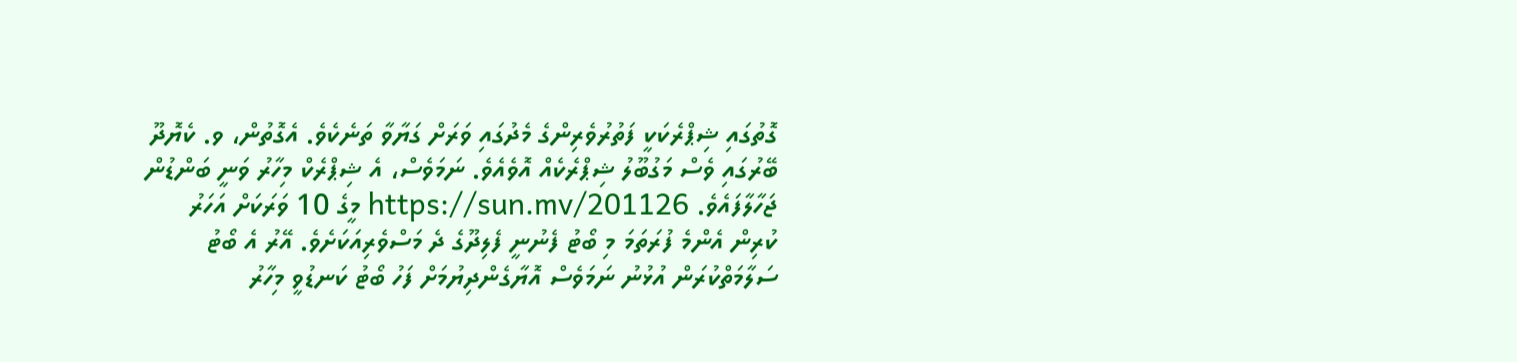ގޮތުގައި ޝިޕްރެކަކީ ފަތުރުވެރިންގެ މެދުގައި ވަރަށް ގަޔާވާ ތަނެކެވެ. އެގޮތުން، ވ. ކެޔޮދޫ ބޭރުގައި ވެސް މަގުބޫލު ޝިޕްރެކެއް އޮވެއެވެ. ނަމަވެސް، އެ ޝިޕްރެކް މިހާރު ވަނީ ބަންޑުން ޖަހާލާފައެވެ. https://sun.mv/201126 މީގެ 10 ވަރަކަށް އަހަރު ކުރިން އެންމެ ފުރަތަމަ މި ބޯޓު ފެނުނީ ފެލިދޫގެ ދެ މަސްވެރިއަކަށެވެ. އޭރު އެ ބޯޓު ސަލާމަތްކުރަން އުޅުނު ނަމަވެސް އޮޔާގެންދިޔުމަށް ފަހު ބޯޓު ކަނޑުވީ މިހާރު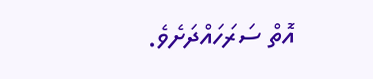އޮތް ސަރަހައްދަށެވެ.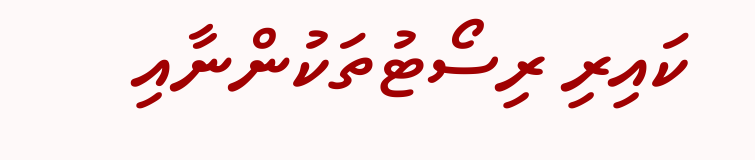ކައިރި ރިސޯޓުތަކުންނާއި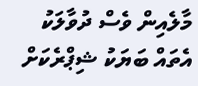މާލެއިން ވެސް ދުވާލަކު އެތައް ބަޔަކު ޝިޕްރެކަށް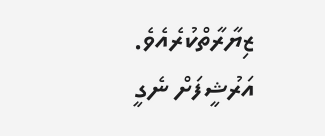ޒިޔާރާތްކުރެއެވެ.
އަރުޝީފަށް ނެގީ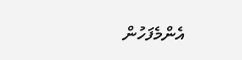އެންމެފަހުން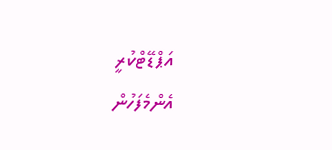އަޕްޑޭޓްކުރީ
އެންމެފަހުން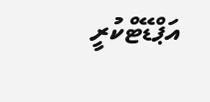އަޕްޑޭޓްކުރީ